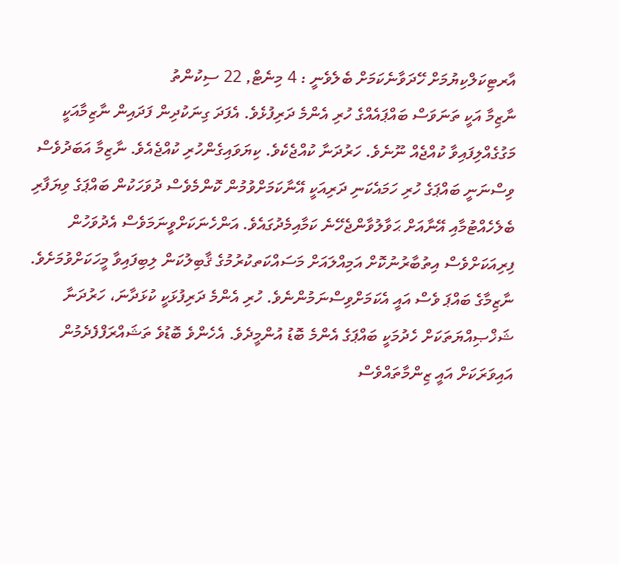އާރޓިކަލްކިޔުމަށް ހޭދަވާނެކަމަށް ބެލެވެނީ : 4 މިނެޓް, 22 ސިކުންތު
ނާޒިމާ އަކީ ތަނަވަސް ބައްޕައެއްގެ ހުރި އެންމެ ދަރިފުޅެވެ. އެފަދަ ގިނަކުދިން ފަދައިން ނާޒިމާއަކީ މަގުގެއްލިފައިވާ ކުއްޖެއް ނޫނެވެ. ހަރުދަނާ ކުއްޖެކެވެ. ކިޔަވައިގެންހުރި ކުއްޖެއެވެ. ނާޒިމާ އަބަދުވެސް ވިސްނަނީ ބައްޕަގެ ހުރި ހަމައެކަނި ދަރިއަކީ އޭނާކަމަށްވުމުން ކޮންމެވެސް ދުވަހަކުން ބައްޕަގެ ވިޔަފާރި ބެލެހެއްޓުމާއި އޭނާއަށް ޙަވާލުވާންޖެހޭނެ ކަމާއިމެދުގައެވެ. އަންހެނަކަށްވީނަމަވެސް އެދުވަހުން ފިރިއަކަށްވެސް އިތުބާރުނުކޮށް އަމިއްލައަށް މަސައްކަތކުރުމުގެ ޤާބިލުކަން ލިބިފައިވާ މީހަކަށްވުމަށެވެ.
ނާޒިމާގެ ބައްޕަ ވެސް އައީ އެކަމަށްވިސްނަމުންނެވެ. ހުރި އެންމެ ދަރިފުޅަކީ ކުޅަދާނަ، ހަރުދަނާ ޝަޚްޞިއްޔަތަކަށް ހެދުމަކީ ބައްޕަގެ އެންމެ ބޮޑު އުންމީދެވެ. އެހެންވެ ބޮޑުވެ ތަޝައްރަފްފެދެމުން އައިވަރަކަށް އައީ ޒިންމާތައްވެސް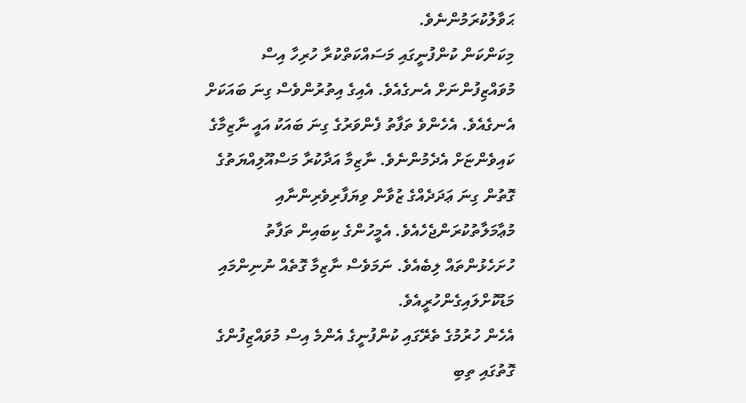ޙަވާލުކުރަމުންނެވެ.
މިކަންކަން ކުންފުނީގައި މަސައްކަތްކުރާ ހުރިހާ އިސް މުވައްޒިފުންނަށް އެނގެއެވެ. އެއިގެ އިތުރުންވެސް ގިނަ ބައަކަށް އެނގެއެވެ. އެހެންވެ ތަފާތު ފެންވަރުގެ ގިނަ ބައަކު އައީ ނާޒިމާގެ ކައިވެންޏަށް އެދެމުންނެވެ. ނާޒިމާ އަދާކުރާ މަސްއޫލިއްޔަތުގެ ގޮތުން ގިނަ ޢަދަދެއްގެ ޒުވާން ވިޔަފާރިވެރިންނާއި މުޢާމަލާތުކުރަންޖެހެއެވެ. އެމީހުންގެ ކިބައިން ތަފާތު ހުށަހެޅުންތައް ލިބެއެވެ. ނަމަވެސް ނާޒިމާ ގޮތެއް ނުނިންމައި މަޑުކޮށްލައިގެންހުރީއެވެ.
އެހެން ހުރުމުގެ ތެރޭގައި ކުންފުނީގެ އެންމެ އިސް މުވައްޒިފުންގެ ގޮތުގައި ތިބި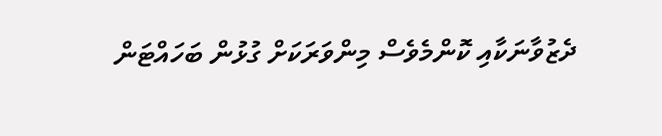ދެޒުވާނަކާއި ކޮންމެވެސް މިންވަރަކަށް ގުޅުން ބަހައްޓަން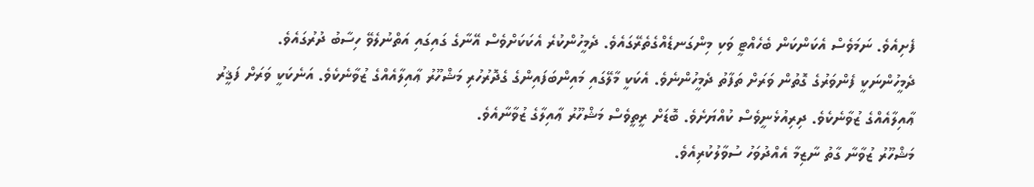ފެށިއެވެ. ނަމަވެސް އެކަންކަން ބެހެއްޓީ ވަކި މިންގަނޑެއްގެތެރޭގައެވެ. ދެމީހުންކުރެ އެކަކަށްވެސް އޭނާގެ ގައިގައި އަތްނުލެވޭ ހިސާބު ދުރުގައެވެ.
ދެމީހުންނަކީ ފެންވަރުގެ ގޮތުން ވަރަށް ތަފާތު ދެމީހުންނެވެ. އެކަކީ މާލޭގައި މައިންބަފައިންގެ ގެދޮރުހުރި މަޝްހޫރު ޢާއިލާއެއްގެ ޒުވާނެކެވެ. އަނެކަކީ ވަރަށް ފަޤީރު ޢާއިލާއެއްގެ ޒުވާނެކެވެ. ދިރިއުޅެނީވެސް ކުއްޔަށެވެ. ބޮޑަށް ރީތީވެސް މަޝްހޫރު ޢާއިލާގެ ޒުވާނާއެވެ.
މަޝްހޫރު ޒުވާނާ ގާތު ނާޒިމާ އެއްދުވަހު ސުވާލުކުރިއެވެ.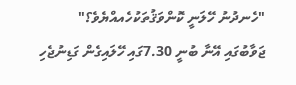"ހެނދުނު ހޭލަނީ ކޮންވަޤުތަކުހެއއްޔެވެ؟" ޖަވާބުގައި އޭނާ ބުނީ 7.30ގައި ހޭލައިގެން ގަޑިނުޖެހި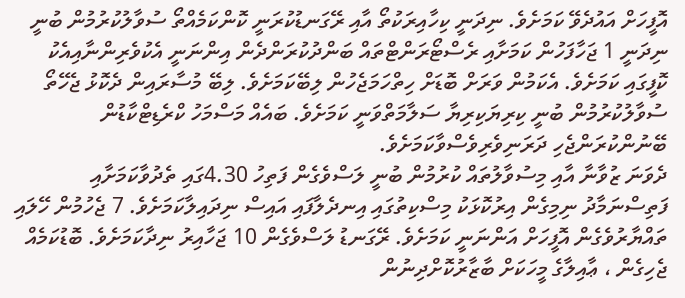އޮފީހަށް އައުދެވޭ ކަމަށެވެ. ނިދަނީ ކިހާއިރަކުތޯ އާއި ރޭގަނޑުކުރަނީ ކޮންކަމެއްތޯ ސުވާލުކުރުމުން ބުނީ ނިދަނީ 1 ޖަހާފަހުން ކަމަށާއި ރެސްޓޯރަންޓްތައް ބަންދުކުރަންދެން އިންނަނީ އެކުވެރިންނާއިއެކު ކޮފީގައި ކަމަށެވެ. އެކަމުން ވަރަށް ބޮޑަށް ހިތްހަމަޖެހުން ލިބޭކަމަށެވެ. ލިބޭ މުސާރައިން ދެކޮޅު ޖެހޭތޯ ސުވާލުކުރުމުން ބުނީ ކިރިޔަކިރިޔާ ސަލާމަތްވަނީ ކަމަށެވެ. ބައެއް މަސްމަހު ކްރެޑިޓްކާޑުން ބޭނުންކުރަންޖެހި ދަރަނިވެރިވެސްވާކަމަށެވެ.
ދެވަނަ ޒުވާނާ އާއި މިސުވާލުތައް ކުރުމުން ބުނީ ލަސްވެގެން ފަތިހު 4.30ގައި ތެދުވާކަމަށާއި ފަތިސްނަމާދު ނިމިގެން އިރުކޮޅަކު މިސްކިތުގައި އިނދެލާފައި އައިސް ނިދައިލާކަމަށެވެ. 7 ޖެހުމުން ހޭލައި ތައްޔާރުވެގެން އޮފީހަށް އަންނަނީ ކަމަށެވެ. ރޭގަނޑު ލަސްވެގެން 10 ޖަހާއިރު ނިދާކަމަށެވެ. ބޮޑުކަމެއް ޖެހިގެން ، ޢާއިލާގެ މީހަކަށް ބާޒާރުކޮށްދިނުން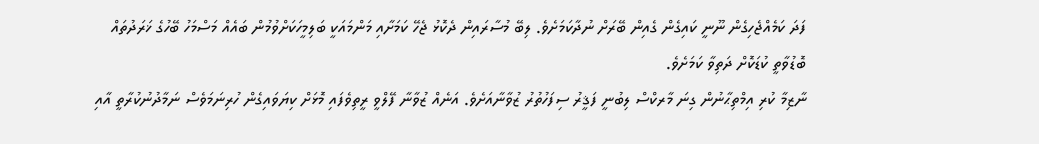ފަދަ ކަމެއްޖެހިގެން ނޫނީ ކައިގެން ގެއިން ބޭރަށް ނުދާކަމަށެވެ. ލިބޭ މުސާރައިން ދެކޮޅު ޖެހޭ ކަމަށާއި މަންމައަކީ ބަލިމީހަކަށްވުމުން ބައެއް މަސްމަހު ބޭހުގެ ޚަރަދުތައް ބޮޑުވާތީ ކުޑަކޮށް ދަތިވާ ކަމަށެވެ.
ނާޒިމާ ކުރި އިމްތިޙާނުން ގިނަ މާރކްސް ލިބުނީ ފަޤީރު ސިފަހުތުރު ޒުވާނާއަށެވެ. އަނެއް ޒުވާނާ ފޭލްވީ ރީތިވެފައި މޮޅަށް ކިޔަވައިގެން ހުރިނަމަވެސް ނަމާދުނުކުރާތީ އާއި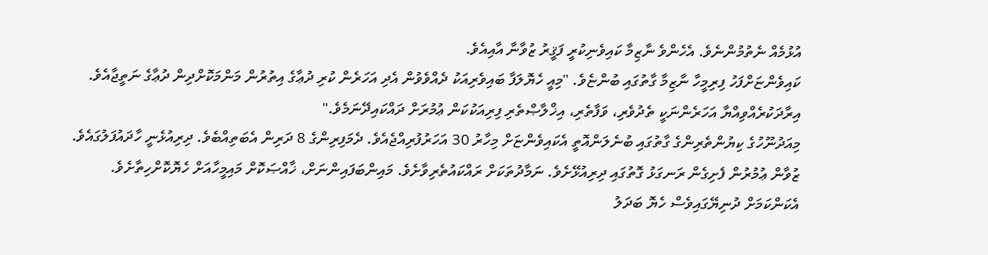އުޅުމެއް ނެތުމުންނެވެ. އެހެންވެ ނާޒިމާ ކައިވެނިކުރީ ފަޤީރު ޒުވާނާ އާއިއެވެ.
ކައިވެންޏަށްފަހު ފިރިމީހާ ނާޒިމާ ގާތުގައި ބުންޏެވެ. "މިއީ ހެޔޮލަފާ ބައިވެރިއަކު ދެއްވެވުން އެދި އަހަރެން ކުރި ދުޢާގެ އިތުރުން މަންމަކޮށްދިން ދުޢާގެ ނަތީޖާއެވެ. އިރާދަކުރެއްވިއްޔާ އަހަރެންނަކީ ތެދުވެރި، ވަފާތެރި، އިޚްލާޞްތެރި ފިރިއަކުކަން ޢުމުރަށް ދައްކައިދޭނަމެވެ."
މިއަދުނޫހުގެ ކިޔުންތެރިންގެ ގާތުގައި ބުނެލަންއޮތީ އެކައިވެންޏަށް މިހާރު 30 އަހަރުފުރިއްޖެއެވެ. ދެމަފިރިންގެ 8 ދަރިން އެބަތިއްބެވެ. ދިރިއުޅެނީ ހާދައުފަލުގައެވެ. ޒުވާން ޢުމުރުން ފެށިގެން ރަނގަޅު ގޮތުގައި ދިރިއުޅޭށެވެ. ނަމާދުތަކަށް ރައްކައުތެރިވާށެވެ. މައިންބަފައިންނަށް، ޚާއްޞަކޮށް މައިމީހާއަށް ހެޔޮކޮށްހިތާށެވެ. އެކަންކަމަށް ދުނިޔޭގައިވެސް ހެޔޮ ބަދަލު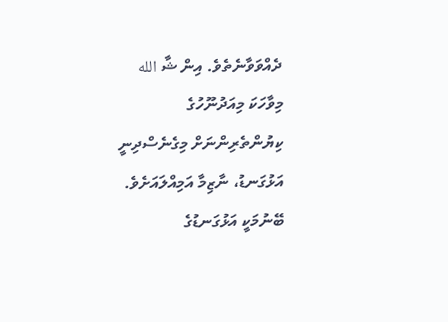ދެއްވަވާނެތެވެ. އިން ޝާ الله
މިވާހަކަ މިއަދުނޫހުގެ ކިޔުންތެރިންނަށް މިގެނެސްދިނީ އަޅުގަނޑު، ނާޒިމާ އަމިއްލައަށެވެ. ބޭނުމަކީ އަޅުގަނޑުގެ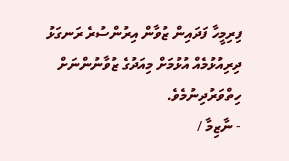ފިރިމީހާ ފަދައިން ޒުވާން އިރުންސުރެ ރަނގަޅު ދިރިއުޅުމެއް އުޅުމަށް މިއަދުގެ ޒުވާނުންނަށް ހިތްވަރުދިނުމެވެ.
- ނާޒިމާ /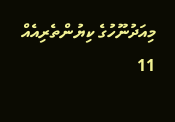މިއަދުނޫހުގެ ކިޔުންތެރިއެއް
11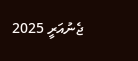ޖެނުއަރީ 2025